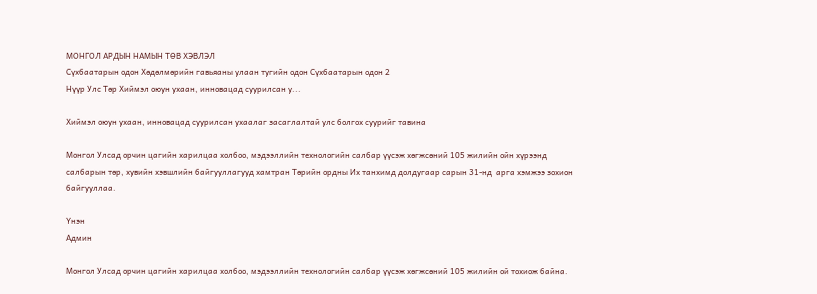МОНГОЛ АРДЫН НАМЫН ТӨВ ХЭВЛЭЛ
Сүхбаатарын одон Хөдөлмөрийн гавьяаны улаан тугийн одон Сүхбаатарын одон 2
Нүүр Улс Төр Хиймэл оюун ухаан, инновацад суурилсан у...

Хиймэл оюун ухаан, инновацад суурилсан ухаалаг засаглалтай улс болгох суурийг тавина

Монгол Улсад орчин цагийн харилцаа холбоо, мэдээллийн технологийн салбар үүсэж хөгжсөний 105 жилийн ойн хүрээнд салбарын төр, хувийн хэвшлийн байгууллагууд хамтран Төрийн ордны Их танхимд долдугаар сарын 31-нд  арга хэмжээ зохион байгууллаа.

Үнэн
Админ

Монгол Улсад орчин цагийн харилцаа холбоо, мэдээллийн технологийн салбар үүсэж хөгжсөний 105 жилийн ой тохиож байна.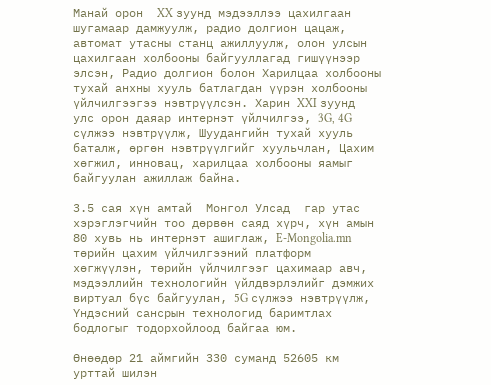Манай орон  XX зуунд мэдээллээ цахилгаан шугамаар дамжуулж, радио долгион цацаж, автомат утасны станц ажиллуулж, олон улсын цахилгаан холбооны байгууллагад гишүүнээр элсэн, Радио долгион болон Харилцаа холбооны тухай анхны хууль батлагдан үүрэн холбооны үйлчилгээгээ нэвтрүүлсэн. Харин XXI зуунд улс орон даяар интернэт үйлчилгээ, 3G, 4G сүлжээ нэвтрүүлж, Шуудангийн тухай хууль баталж, өргөн нэвтрүүлгийг хуульчлан, Цахим хөгжил, инновац, харилцаа холбооны яамыг байгуулан ажиллаж байна.

3.5 сая хүн амтай  Монгол Улсад  гар утас хэрэглэгчийн тоо дөрвөн саяд хүрч, хүн амын 80 хувь нь интернэт ашиглаж, E-Mongolia.mn төрийн цахим үйлчилгээний платформ хөгжүүлэн, төрийн үйлчилгээг цахимаар авч, мэдээллийн технологийн үйлдвэрлэлийг дэмжих виртуал бүс байгуулан, 5G сүлжээ нэвтрүүлж, Үндэсний сансрын технологид баримтлах бодлогыг тодорхойлоод байгаа юм.

Өнөөдөр 21 аймгийн 330 суманд 52605 км урттай шилэн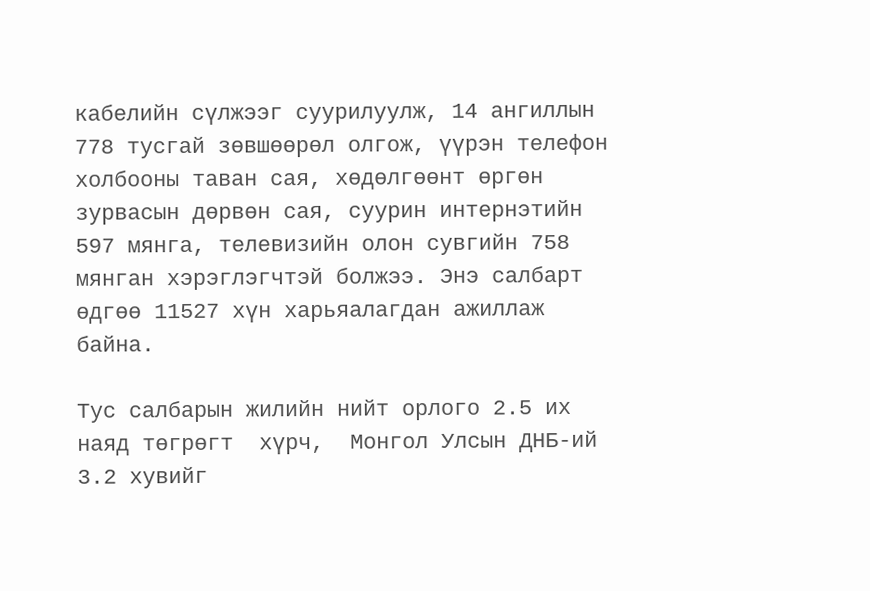кабелийн сүлжээг суурилуулж, 14 ангиллын 778 тусгай зөвшөөрөл олгож, үүрэн телефон холбооны таван сая, хөдөлгөөнт өргөн зурвасын дөрвөн сая, суурин интернэтийн 597 мянга, телевизийн олон сувгийн 758 мянган хэрэглэгчтэй болжээ. Энэ салбарт өдгөө 11527 хүн харьяалагдан ажиллаж байна.

Тус салбарын жилийн нийт орлого 2.5 их наяд төгрөгт  хүрч,  Монгол Улсын ДНБ-ий 3.2 хувийг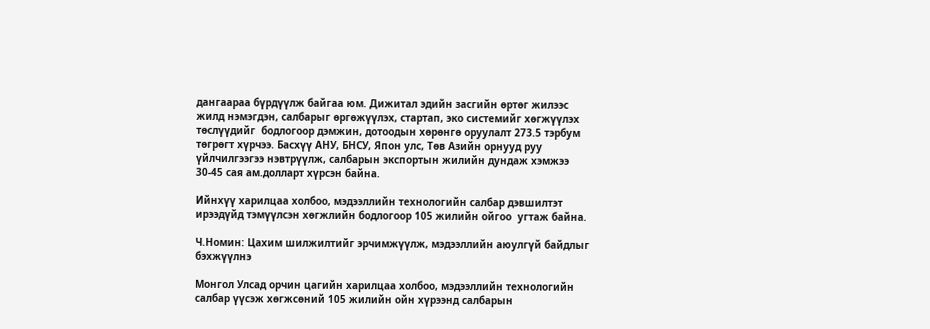дангаараа бүрдүүлж байгаа юм. Дижитал эдийн засгийн өртөг жилээс жилд нэмэгдэн, салбарыг өргөжүүлэх, стартап, эко системийг хөгжүүлэх төслүүдийг  бодлогоор дэмжин, дотоодын хөрөнгө оруулалт 273.5 тэрбум төгрөгт хүрчээ. Басхүү АНУ, БНСУ, Япон улс, Төв Азийн орнууд руу үйлчилгээгээ нэвтрүүлж, салбарын экспортын жилийн дундаж хэмжээ 30-45 сая ам.долларт хүрсэн байна.

Ийнхүү харилцаа холбоо, мэдээллийн технологийн салбар дэвшилтэт ирээдүйд тэмүүлсэн хөгжлийн бодлогоор 105 жилийн ойгоо  угтаж байна.

Ч.Номин: Цахим шилжилтийг эрчимжүүлж, мэдээллийн аюулгүй байдлыг бэхжүүлнэ

Монгол Улсад орчин цагийн харилцаа холбоо, мэдээллийн технологийн салбар үүсэж хөгжсөний 105 жилийн ойн хүрээнд салбарын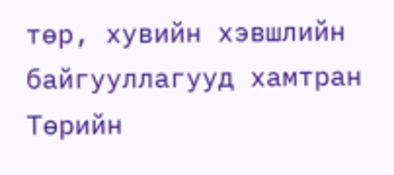төр, хувийн хэвшлийн байгууллагууд хамтран Төрийн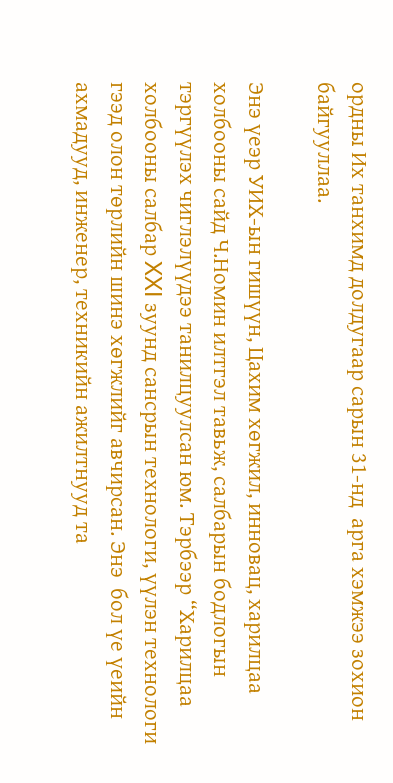ордны Их танхимд долдугаар сарын 31-нд  арга хэмжээ зохион байгууллаа.

Энэ үеэр УИХ-ын гишүүн, Цахим хөгжил, инновац, харилцаа холбооны сайд Ч.Номин илтгэл тавьж, салбарын бодлогын тэргүүлэх чиглэлүүдээ танилцуулсан юм. Тэрбээр “Харилцаа холбооны салбар XXI зуунд сансрын технологи, үүлэн технологи гээд олон төрлийн шинэ хөгжлийг авчирсан. Энэ  бол үе үеийн ахмадууд, инженер, техникийн ажилтнууд та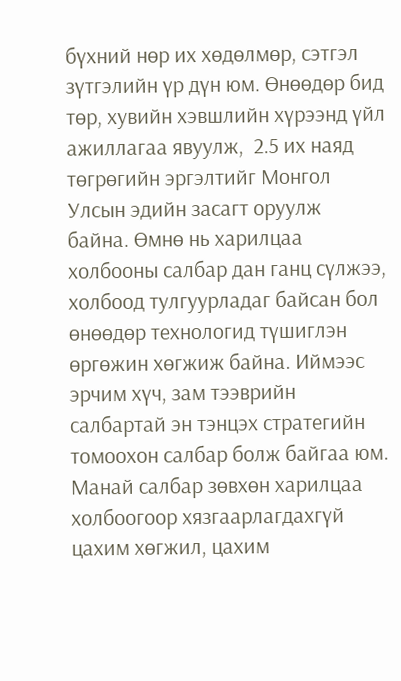бүхний нөр их хөдөлмөр, сэтгэл зүтгэлийн үр дүн юм. Өнөөдөр бид төр, хувийн хэвшлийн хүрээнд үйл ажиллагаа явуулж,  2.5 их наяд төгрөгийн эргэлтийг Монгол Улсын эдийн засагт оруулж байна. Өмнө нь харилцаа холбооны салбар дан ганц сүлжээ, холбоод тулгуурладаг байсан бол өнөөдөр технологид түшиглэн өргөжин хөгжиж байна. Иймээс эрчим хүч, зам тээврийн салбартай эн тэнцэх стратегийн томоохон салбар болж байгаа юм. Манай салбар зөвхөн харилцаа холбоогоор хязгаарлагдахгүй цахим хөгжил, цахим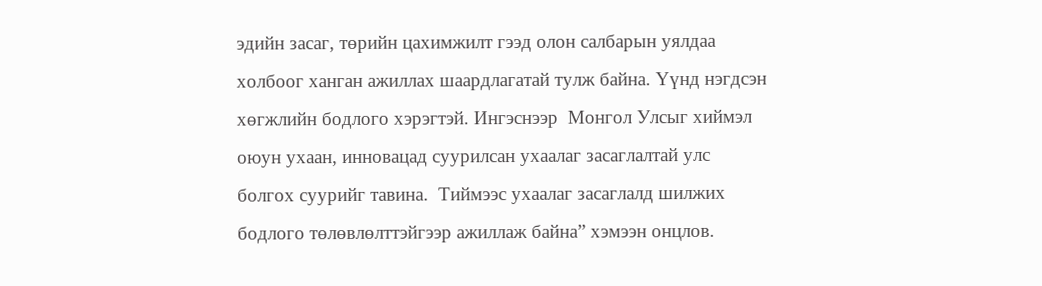эдийн засаг, төрийн цахимжилт гээд олон салбарын уялдаа холбоог ханган ажиллах шаардлагатай тулж байна. Үүнд нэгдсэн хөгжлийн бодлого хэрэгтэй. Ингэснээр  Монгол Улсыг хиймэл оюун ухаан, инновацад суурилсан ухаалаг засаглалтай улс болгох суурийг тавина.  Тиймээс ухаалаг засаглалд шилжих бодлого төлөвлөлттэйгээр ажиллаж байна” хэмээн онцлов.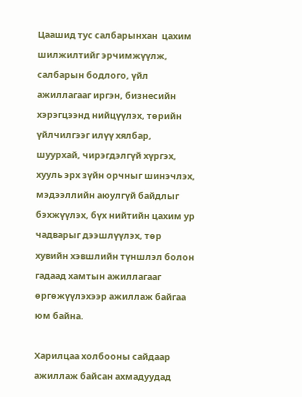Цаашид тус салбарынхан  цахим шилжилтийг эрчимжүүлж, салбарын бодлого, үйл ажиллагааг иргэн, бизнесийн хэрэгцээнд нийцүүлэх, төрийн үйлчилгээг илүү хялбар, шуурхай, чирэгдэлгүй хүргэх, хууль эрх зүйн орчныг шинэчлэх, мэдээллийн аюулгүй байдлыг бэхжүүлэх, бүх нийтийн цахим ур чадварыг дээшлүүлэх, төр хувийн хэвшлийн түншлэл болон гадаад хамтын ажиллагааг өргөжүүлэхээр ажиллаж байгаа юм байна.

Харилцаа холбооны сайдаар ажиллаж байсан ахмадуудад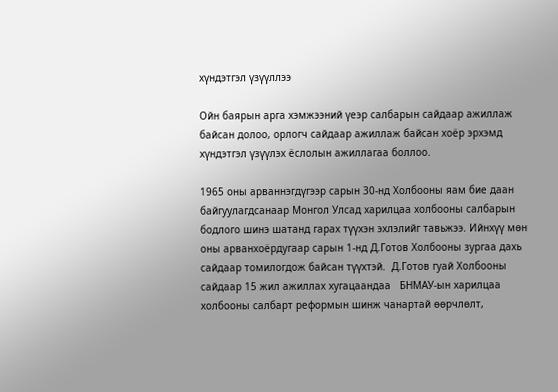хүндэтгэл үзүүллээ

Ойн баярын арга хэмжээний үеэр салбарын сайдаар ажиллаж байсан долоо, орлогч сайдаар ажиллаж байсан хоёр эрхэмд хүндэтгэл үзүүлэх ёслолын ажиллагаа боллоо.

1965 оны арваннэгдүгээр сарын 30-нд Холбооны яам бие даан байгуулагдсанаар Монгол Улсад харилцаа холбооны салбарын бодлого шинэ шатанд гарах түүхэн эхлэлийг тавьжээ. Ийнхүү мөн оны арванхоёрдугаар сарын 1-нд Д.Готов Холбооны зургаа дахь сайдаар томилогдож байсан түүхтэй.  Д.Готов гуай Холбооны сайдаар 15 жил ажиллах хугацаандаа   БНМАУ-ын харилцаа холбооны салбарт реформын шинж чанартай өөрчлөлт,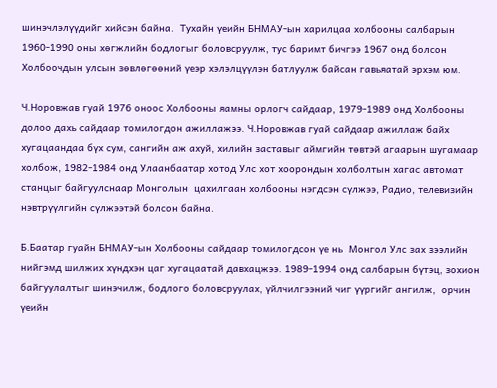шинэчлэлүүдийг хийсэн байна.  Тухайн үеийн БНМАУ-ын харилцаа холбооны салбарын 1960-1990 оны хөгжлийн бодлогыг боловсруулж, тус баримт бичгээ 1967 онд болсон  Холбоочдын улсын зөвлөгөөний үеэр хэлэлцүүлэн батлуулж байсан гавьяатай эрхэм юм.

Ч.Норовжав гуай 1976 оноос Холбооны яамны орлогч сайдаар, 1979-1989 онд Холбооны долоо дахь сайдаар томилогдон ажиллажээ. Ч.Норовжав гуай сайдаар ажиллаж байх хугацаандаа бүх сум, сангийн аж ахуй, хилийн заставыг аймгийн төвтэй агаарын шугамаар холбож, 1982-1984 онд Улаанбаатар хотод Улс хот хоорондын холболтын хагас автомат станцыг байгуулснаар Монголын  цахилгаан холбооны нэгдсэн сүлжээ, Радио, телевизийн нэвтрүүлгийн сүлжээтэй болсон байна.

Б.Баатар гуайн БНМАУ-ын Холбооны сайдаар томилогдсон үе нь  Монгол Улс зах зээлийн нийгэмд шилжих хүндхэн цаг хугацаатай давхацжээ. 1989-1994 онд салбарын бүтэц, зохион байгуулалтыг шинэчилж, бодлого боловсруулах, үйлчилгээний чиг үүргийг ангилж,  орчин үеийн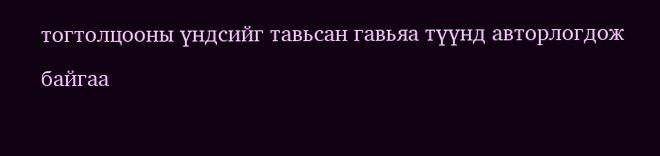тогтолцооны үндсийг тавьсан гавьяа түүнд авторлогдож байгаа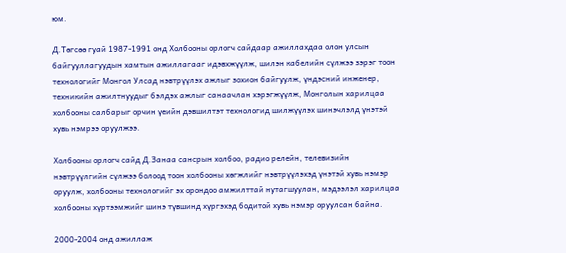юм.

Д.Төгсөө гуай 1987-1991 онд Холбооны орлогч сайдаар ажиллахдаа олон улсын байгууллагуудын хамтын ажиллагааг идэвхжүүлж, шилэн кабелийн сүлжээ зэрэг тоон технологийг Монгол Улсад нэвтрүүлэх ажлыг зохион байгуулж, үндэсний инженер, техникийн ажилтнуудыг бэлдэх ажлыг санаачлан хэрэгжүүлж, Монголын харилцаа холбооны салбарыг орчин үеийн дэвшилтэт технологид шилжүүлэх шинэчлэлд үнэтэй хувь нэмрээ оруулжээ.

Холбооны орлогч сайд Д.Занаа сансрын холбоо, радио релейн, телевизийн нэвтрүүлгийн сүлжээ болоод тоон холбооны хөгжлийг нэвтрүүлэхэд үнэтэй хувь нэмэр оруулж, холбооны технологийг эх орондоо амжилттай нутагшуулан, мэдээлэл харилцаа холбооны хүртээмжийг шинэ түвшинд хүргэхэд бодитой хувь нэмэр оруулсан байна.

2000-2004 онд ажиллаж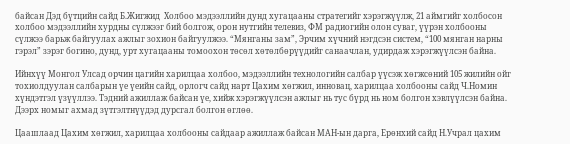байсан Дэд бүтцийн сайд Б.Жигжид  Холбоо мэдээллийн дунд хугацааны стратегийг хэрэгжүүлж, 21 аймгийг холбосон холбоо мэдээллийн хурдны сүлжээг бий болгож, орон нутгийн телевиз, ФМ радиогийн олон суваг, үүрэн холбооны сүлжээ барьж байгуулах ажлыг зохион байгуулжээ. “Мянганы зам”, Эрчим хүчний нэгдсэн систем, “100 мянган нарны гэрэл” зэрэг богино, дунд, урт хугацааны томоохон төсөл хөтөлбөрүүдийг санаачлан, удирдаж хэрэгжүүлсэн байна.

Ийнхүү Монгол Улсад орчин цагийн харилцаа холбоо, мэдээллийн технологийн салбар үүсэж хөгжсөний 105 жилийн ойг тохиолдуулан салбарын үе үеийн сайд, орлогч сайд нарт Цахим хөгжил, инновац, харилцаа холбооны сайд Ч.Номин хүндэтгэл үзүүллээ. Тэдний ажиллаж байсан үе, хийж хэрэгжүүлсэн ажлыг нь тус бүрд нь ном болгон хэвлүүлсэн байна. Дээрх номыг ахмад зүтгэлтнүүдэд дурсгал болгон өглөө.

Цаашлаад Цахим хөгжил, харилцаа холбооны сайдаар ажиллаж байсан МАН-ын дарга, Ерөнхий сайд Н.Учрал цахим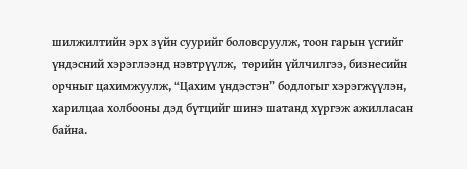шилжилтийн эрх зүйн суурийг боловсруулж, тоон гарын үсгийг үндэсний хэрэглээнд нэвтрүүлж,  төрийн үйлчилгээ, бизнесийн орчныг цахимжуулж, “Цахим үндэстэн” бодлогыг хэрэгжүүлэн, харилцаа холбооны дэд бүтцийг шинэ шатанд хүргэж ажилласан байна.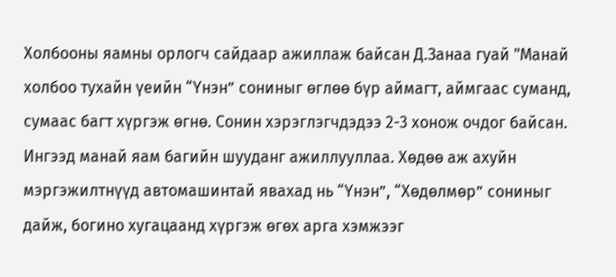Холбооны яамны орлогч сайдаар ажиллаж байсан Д.Занаа гуай "Манай холбоо тухайн үеийн “Үнэн” сониныг өглөө бүр аймагт, аймгаас суманд, сумаас багт хүргэж өгнө. Сонин хэрэглэгчдэдээ 2-3 хонож очдог байсан. Ингээд манай яам багийн шууданг ажиллууллаа. Хөдөө аж ахуйн мэргэжилтнүүд автомашинтай явахад нь “Үнэн”, “Хөдөлмөр” сониныг дайж, богино хугацаанд хүргэж өгөх арга хэмжээг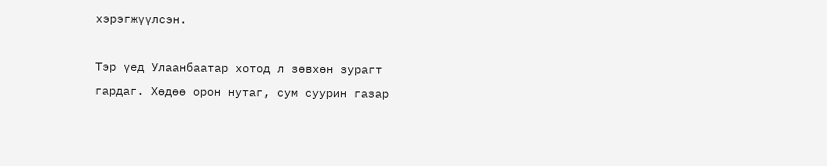хэрэгжүүлсэн.

Тэр үед Улаанбаатар хотод л зөвхөн зурагт гардаг. Хөдөө орон нутаг, сум суурин газар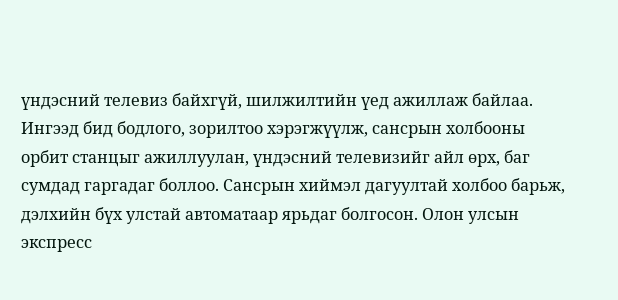үндэсний телевиз байхгүй, шилжилтийн үед ажиллаж байлаа. Ингээд бид бодлого, зорилтоо хэрэгжүүлж, сансрын холбооны орбит станцыг ажиллуулан, үндэсний телевизийг айл өрх, баг сумдад гаргадаг боллоо. Сансрын хиймэл дагуултай холбоо барьж, дэлхийн бүх улстай автоматаар ярьдаг болгосон. Олон улсын экспресс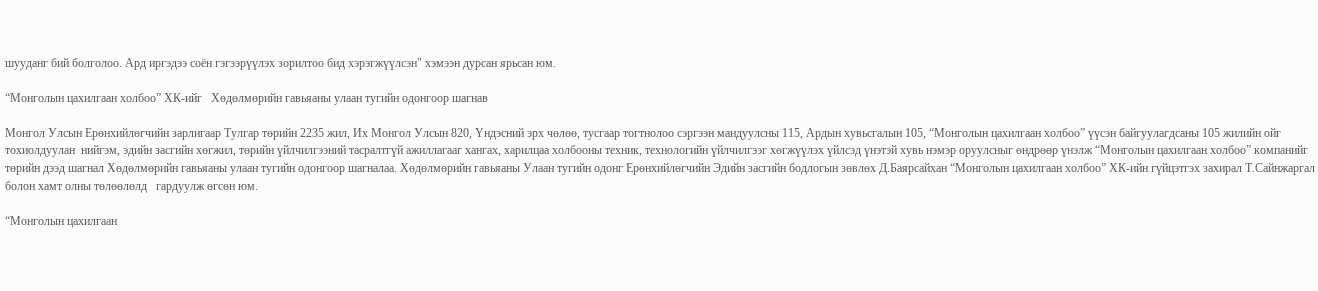шууданг бий болголоо. Ард иргэдээ соён гэгээрүүлэх зорилтоо бид хэрэгжүүлсэн" хэмээн дурсан ярьсан юм.

“Монголын цахилгаан холбоо” ХК-ийг   Хөдөлмөрийн гавьяаны улаан тугийн одонгоор шагнав

Монгол Улсын Ерөнхийлөгчийн зарлигаар Тулгар төрийн 2235 жил, Их Монгол Улсын 820, Үндэсний эрх чөлөө, тусгаар тогтнолоо сэргээн мандуулсны 115, Ардын хувьсгалын 105, “Монголын цахилгаан холбоо” үүсэн байгуулагдсаны 105 жилийн ойг тохиолдуулан  нийгэм, эдийн засгийн хөгжил, төрийн үйлчилгээний тасралтгүй ажиллагааг хангах, харилцаа холбооны техник, технологийн үйлчилгээг хөгжүүлэх үйлсэд үнэтэй хувь нэмэр оруулсныг өндрөөр үнэлж “Монголын цахилгаан холбоо” компанийг төрийн дээд шагнал Хөдөлмөрийн гавьяаны улаан тугийн одонгоор шагналаа. Хөдөлмөрийн гавьяаны Улаан тугийн одонг Ерөнхийлөгчийн Эдийн засгийн бодлогын зөвлөх Д.Баярсайхан “Монголын цахилгаан холбоо” ХК-ийн гүйцэтгэх захирал Т.Сайнжаргал болон хамт олны төлөөлөлд   гардуулж өгсөн юм.

“Монголын цахилгаан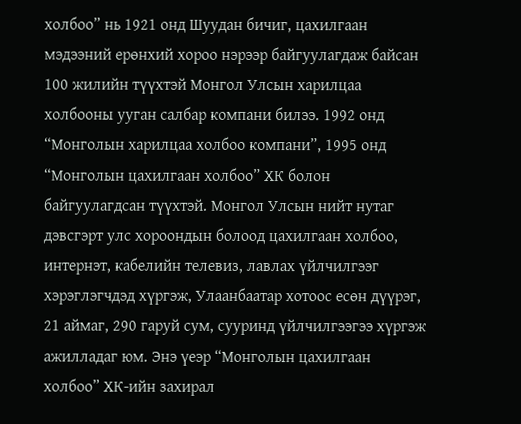холбоо” нь 1921 онд Шуудан бичиг, цахилгаан мэдээний ерөнхий хороо нэрээр байгуулагдаж байсан 100 жилийн түүхтэй Монгол Улсын харилцаа холбооны ууган салбар компани билээ. 1992 онд “Монголын харилцаа холбоо компани”, 1995 онд “Монголын цахилгаан холбоо” ХК болон байгуулагдсан түүхтэй. Монгол Улсын нийт нутаг дэвсгэрт улс хороондын болоод цахилгаан холбоо, интернэт, кабелийн телевиз, лавлах үйлчилгээг хэрэглэгчдэд хүргэж, Улаанбаатар хотоос есөн дүүрэг, 21 аймаг, 290 гаруй сум, сууринд үйлчилгээгээ хүргэж ажилладаг юм. Энэ үеэр “Монголын цахилгаан холбоо” ХК-ийн захирал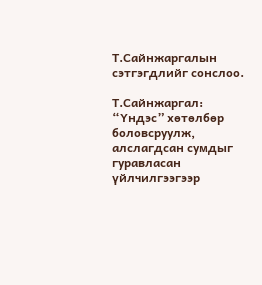Т.Сайнжаргалын сэтгэгдлийг сонслоо.

Т.Сайнжаргал: “Үндэс” хөтөлбөр боловсруулж, алслагдсан сумдыг гуравласан үйлчилгээгээр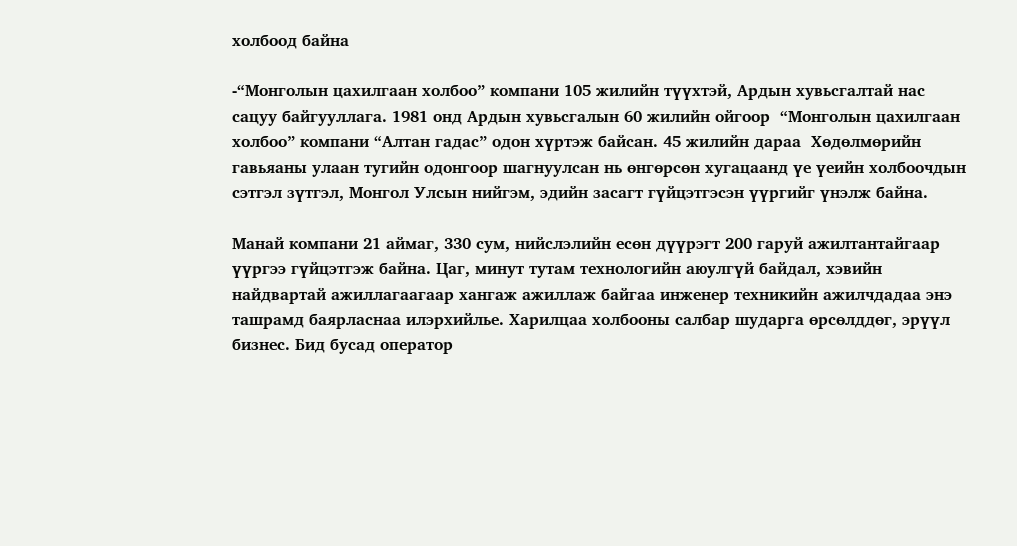холбоод байна

-“Монголын цахилгаан холбоо” компани 105 жилийн түүхтэй, Ардын хувьсгалтай нас сацуу байгууллага. 1981 онд Ардын хувьсгалын 60 жилийн ойгоор  “Монголын цахилгаан холбоо” компани “Алтан гадас” одон хүртэж байсан. 45 жилийн дараа  Хөдөлмөрийн гавьяаны улаан тугийн одонгоор шагнуулсан нь өнгөрсөн хугацаанд үе үеийн холбоочдын сэтгэл зүтгэл, Монгол Улсын нийгэм, эдийн засагт гүйцэтгэсэн үүргийг үнэлж байна.

Манай компани 21 аймаг, 330 сум, нийслэлийн есөн дүүрэгт 200 гаруй ажилтантайгаар үүргээ гүйцэтгэж байна. Цаг, минут тутам технологийн аюулгүй байдал, хэвийн найдвартай ажиллагаагаар хангаж ажиллаж байгаа инженер техникийн ажилчдадаа энэ ташрамд баярласнаа илэрхийлье. Харилцаа холбооны салбар шударга өрсөлддөг, эрүүл бизнес. Бид бусад оператор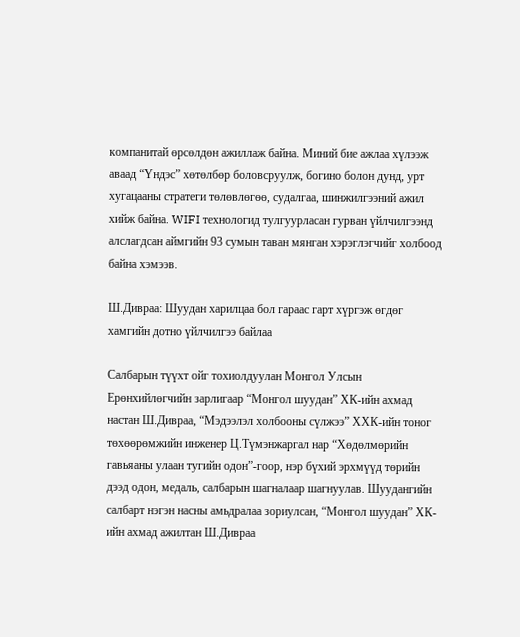компанитай өрсөлдөн ажиллаж байна. Миний бие ажлаа хүлээж аваад “Үндэс” хөтөлбөр боловсруулж, богино болон дунд, урт хугацааны стратеги төлөвлөгөө, судалгаа, шинжилгээний ажил хийж байна. WIFI технологид тулгуурласан гурван үйлчилгээнд  алслагдсан аймгийн 93 сумын таван мянган хэрэглэгчийг холбоод байна хэмээв.

Ш.Дивраа: Шуудан харилцаа бол гараас гарт хүргэж өгдөг хамгийн дотно үйлчилгээ байлаа

Салбарын түүхт ойг тохиолдуулан Монгол Улсын Ерөнхийлөгчийн зарлигаар “Монгол шуудан” ХК-ийн ахмад настан Ш.Дивраа, “Мэдээлэл холбооны сүлжээ” ХХК-ийн тоног төхөөрөмжийн инженер Ц.Түмэнжаргал нар “Хөдөлмөрийн гавьяаны улаан тугийн одон”-гоор, нэр бүхий эрхмүүд төрийн дээд одон, медаль, салбарын шагналаар шагнуулав. Шуудангийн салбарт нэгэн насны амьдралаа зориулсан, “Монгол шуудан” ХК-ийн ахмад ажилтан Ш.Дивраа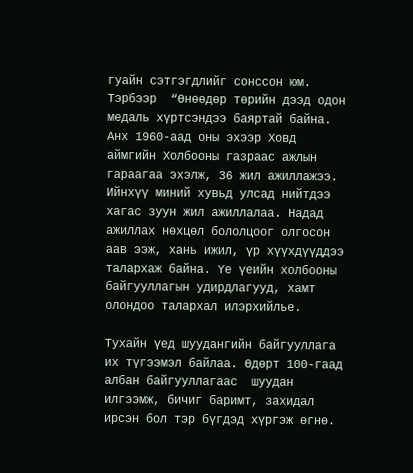гуайн сэтгэгдлийг сонссон юм. Тэрбээр  “Өнөөдөр төрийн дээд одон медаль хүртсэндээ баяртай байна. Анх 1960-аад оны эхээр Ховд аймгийн Холбооны газраас ажлын гараагаа эхэлж, 36 жил ажиллажээ. Ийнхүү миний хувьд улсад нийтдээ хагас зуун жил ажиллалаа. Надад ажиллах нөхцөл бололцоог олгосон аав ээж, хань ижил, үр хүүхдүүддээ талархаж байна. Үе үеийн холбооны байгууллагын удирдлагууд, хамт олондоо талархал илэрхийлье.

Тухайн үед шуудангийн байгууллага их түгээмэл байлаа. Өдөрт 100-гаад албан байгууллагаас  шуудан илгээмж, бичиг баримт, захидал  ирсэн бол тэр бүгдэд хүргэж өгнө.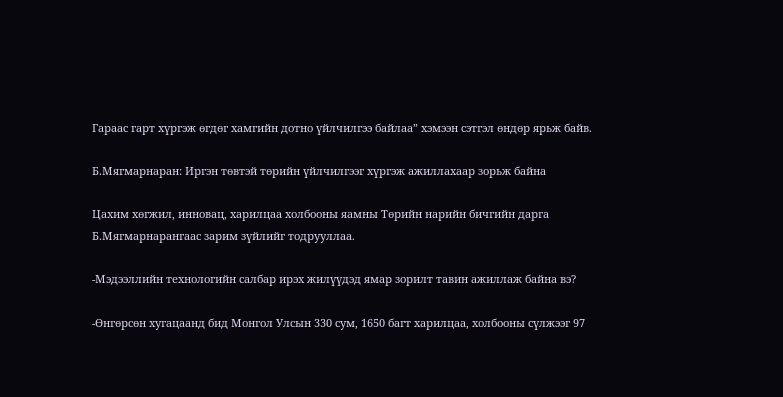Гараас гарт хүргэж өгдөг хамгийн дотно үйлчилгээ байлаа” хэмээн сэтгэл өндөр ярьж байв.

Б.Мягмарнаран: Иргэн төвтэй төрийн үйлчилгээг хүргэж ажиллахаар зорьж байна

Цахим хөгжил, инновац, харилцаа холбооны яамны Төрийн нарийн бичгийн дарга Б.Мягмарнарангаас зарим зүйлийг тодрууллаа.

-Мэдээллийн технологийн салбар ирэх жилүүдэд ямар зорилт тавин ажиллаж байна вэ?

-Өнгөрсөн хугацаанд бид Монгол Улсын 330 сум, 1650 багт харилцаа, холбооны сүлжээг 97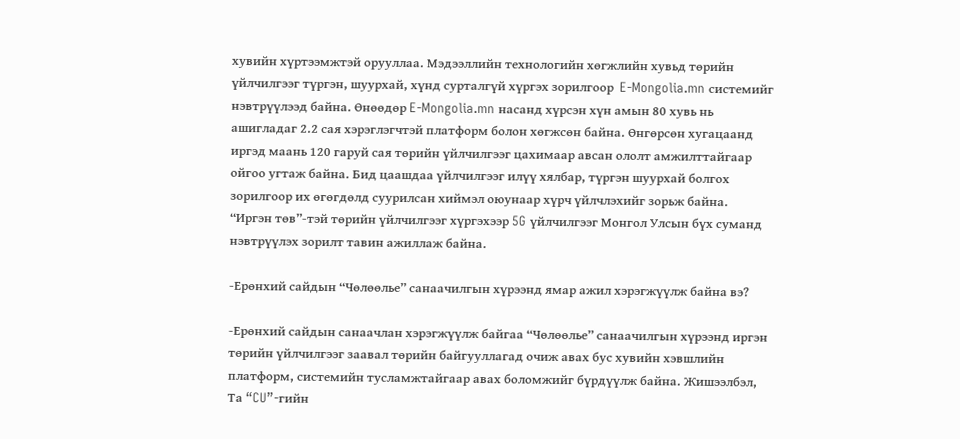хувийн хүртээмжтэй орууллаа. Мэдээллийн технологийн хөгжлийн хувьд төрийн үйлчилгээг түргэн, шуурхай, хүнд сурталгүй хүргэх зорилгоор  E-Mongolia.mn системийг нэвтрүүлээд байна. Өнөөдөр E-Mongolia.mn насанд хүрсэн хүн амын 80 хувь нь ашигладаг 2.2 сая хэрэглэгчтэй платформ болон хөгжсөн байна. Өнгөрсөн хугацаанд иргэд маань 120 гаруй сая төрийн үйлчилгээг цахимаар авсан ололт амжилттайгаар ойгоо угтаж байна. Бид цаашдаа үйлчилгээг илүү хялбар, түргэн шуурхай болгох зорилгоор их өгөгдөлд суурилсан хиймэл оюунаар хүрч үйлчлэхийг зорьж байна. “Иргэн төв”-тэй төрийн үйлчилгээг хүргэхээр 5G үйлчилгээг Монгол Улсын бүх суманд нэвтрүүлэх зорилт тавин ажиллаж байна.

-Ерөнхий сайдын “Чөлөөлье” санаачилгын хүрээнд ямар ажил хэрэгжүүлж байна вэ?

-Ерөнхий сайдын санаачлан хэрэгжүүлж байгаа “Чөлөөлье” санаачилгын хүрээнд иргэн  төрийн үйлчилгээг заавал төрийн байгууллагад очиж авах бус хувийн хэвшлийн платформ, системийн тусламжтайгаар авах боломжийг бүрдүүлж байна. Жишээлбэл, Та “CU”-гийн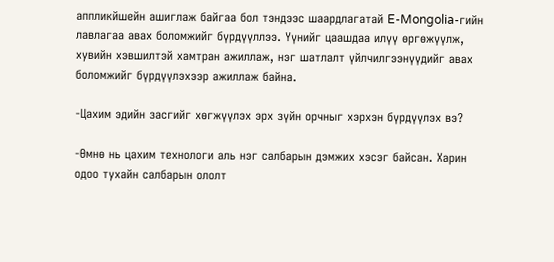аппликйшейн ашиглаж байгаа бол тэндээс шаардлагатай E-Mongolia-гийн лавлагаа авах боломжийг бүрдүүллээ. Үүнийг цаашдаа илүү өргөжүүлж, хувийн хэвшилтэй хамтран ажиллаж, нэг шатлалт үйлчилгээнүүдийг авах боломжийг бүрдүүлэхээр ажиллаж байна.

-Цахим эдийн засгийг хөгжүүлэх эрх зүйн орчныг хэрхэн бүрдүүлэх вэ?

-Өмнө нь цахим технологи аль нэг салбарын дэмжих хэсэг байсан. Харин одоо тухайн салбарын ололт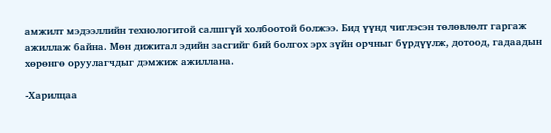амжилт мэдээллийн технологитой салшгүй холбоотой болжээ. Бид үүнд чиглэсэн төлөвлөлт гаргаж ажиллаж байна. Мөн дижитал эдийн засгийг бий болгох эрх зүйн орчныг бүрдүүлж, дотоод, гадаадын хөрөнгө оруулагчдыг дэмжиж ажиллана.

-Харилцаа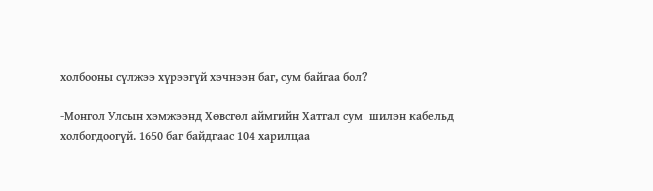холбооны сүлжээ хүрээгүй хэчнээн баг, сум байгаа бол?

-Монгол Улсын хэмжээнд Хөвсгөл аймгийн Хатгал сум  шилэн кабельд холбогдоогүй. 1650 баг байдгаас 104 харилцаа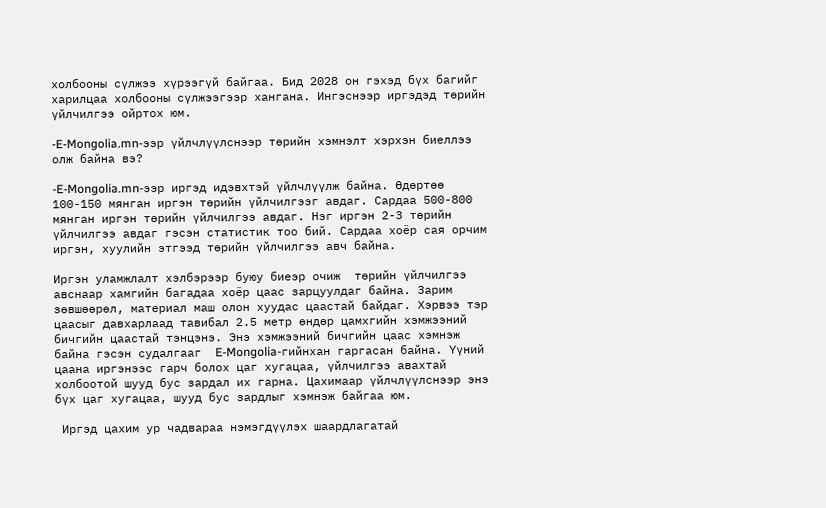холбооны сүлжээ хүрээгүй байгаа. Бид 2028 он гэхэд бүх багийг харилцаа холбооны сүлжээгээр хангана. Ингэснээр иргэдэд төрийн үйлчилгээ ойртох юм.

-E-Mongolia.mn-ээр үйлчлүүлснээр төрийн хэмнэлт хэрхэн биеллээ олж байна вэ?

-E-Mongolia.mn-ээр иргэд идэвхтэй үйлчлүүлж байна. Өдөртөө 100-150 мянган иргэн төрийн үйлчилгээг авдаг. Сардаа 500-800 мянган иргэн төрийн үйлчилгээ авдаг. Нэг иргэн 2-3 төрийн үйлчилгээ авдаг гэсэн статистик тоо бий. Сардаа хоёр сая орчим иргэн, хуулийн этгээд төрийн үйлчилгээ авч байна.

Иргэн уламжлалт хэлбэрээр буюу биеэр очиж  төрийн үйлчилгээ авснаар хамгийн багадаа хоёр цаас зарцуулдаг байна. Зарим зөвшөөрөл, материал маш олон хуудас цаастай байдаг. Хэрвээ тэр цаасыг давхарлаад тавибал 2.5 метр өндөр цамхгийн хэмжээний бичгийн цаастай тэнцэнэ. Энэ хэмжээний бичгийн цаас хэмнэж байна гэсэн судалгааг  E-Mongolia-гийнхан гаргасан байна. Үүний цаана иргэнээс гарч болох цаг хугацаа, үйлчилгээ авахтай холбоотой шууд бус зардал их гарна. Цахимаар үйлчлүүлснээр энэ бүх цаг хугацаа, шууд бус зардлыг хэмнэж байгаа юм.

 Иргэд цахим ур чадвараа нэмэгдүүлэх шаардлагатай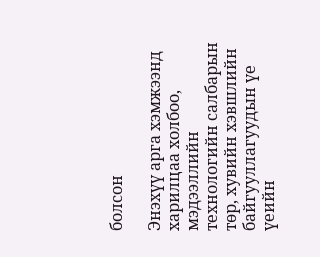болсон

Энэхүү арга хэмжээнд харилцаа холбоо, мэдээллийн технологийн салбарын төр, хувийн хэвшлийн байгууллагуудын үе үеийн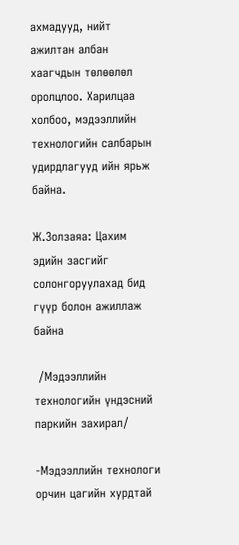ахмадууд, нийт ажилтан албан хаагчдын төлөөлөл оролцлоо. Харилцаа холбоо, мэдээллийн технологийн салбарын удирдлагууд ийн ярьж байна.

Ж.Золзаяа: Цахим эдийн засгийг солонгоруулахад бид гүүр болон ажиллаж байна

 /Мэдээллийн технологийн үндэсний паркийн захирал/

-Мэдээллийн технологи орчин цагийн хурдтай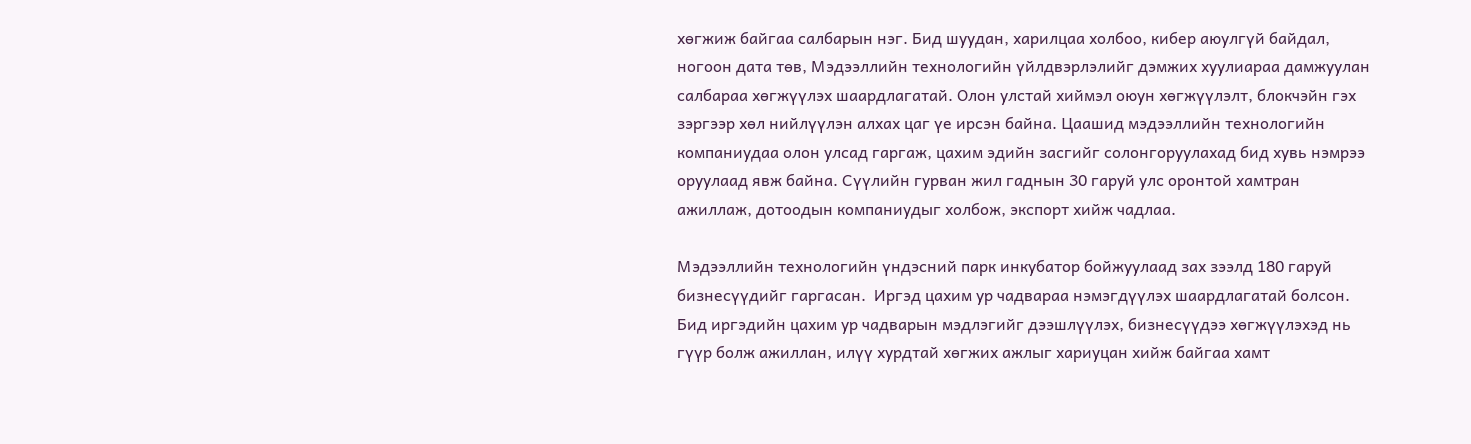хөгжиж байгаа салбарын нэг. Бид шуудан, харилцаа холбоо, кибер аюулгүй байдал, ногоон дата төв, Мэдээллийн технологийн үйлдвэрлэлийг дэмжих хуулиараа дамжуулан салбараа хөгжүүлэх шаардлагатай. Олон улстай хиймэл оюун хөгжүүлэлт, блокчэйн гэх зэргээр хөл нийлүүлэн алхах цаг үе ирсэн байна. Цаашид мэдээллийн технологийн компаниудаа олон улсад гаргаж, цахим эдийн засгийг солонгоруулахад бид хувь нэмрээ оруулаад явж байна. Сүүлийн гурван жил гаднын 30 гаруй улс оронтой хамтран ажиллаж, дотоодын компаниудыг холбож, экспорт хийж чадлаа.

Мэдээллийн технологийн үндэсний парк инкубатор бойжуулаад зах зээлд 180 гаруй бизнесүүдийг гаргасан.  Иргэд цахим ур чадвараа нэмэгдүүлэх шаардлагатай болсон. Бид иргэдийн цахим ур чадварын мэдлэгийг дээшлүүлэх, бизнесүүдээ хөгжүүлэхэд нь гүүр болж ажиллан, илүү хурдтай хөгжих ажлыг хариуцан хийж байгаа хамт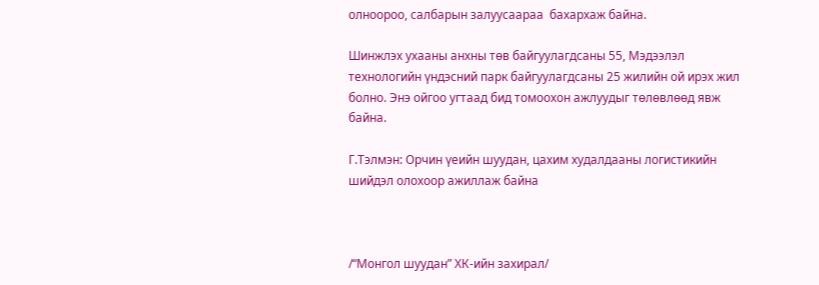олноороо, салбарын залуусаараа  бахархаж байна.

Шинжлэх ухааны анхны төв байгуулагдсаны 55, Мэдээлэл технологийн үндэсний парк байгуулагдсаны 25 жилийн ой ирэх жил болно. Энэ ойгоо угтаад бид томоохон ажлуудыг төлөвлөөд явж байна.

Г.Тэлмэн: Орчин үеийн шуудан, цахим худалдааны логистикийн шийдэл олохоор ажиллаж байна



/“Монгол шуудан” ХК-ийн захирал/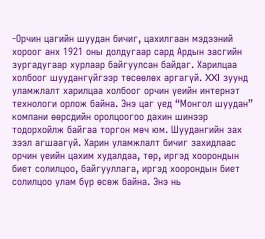-Орчин цагийн шуудан бичиг, цахилгаан мэдээний хороог анх 1921 оны долдугаар сард Ардын засгийн зургадугаар хурлаар байгуулсан байдаг. Харилцаа холбоог шуудангүйгээр төсөөлөх аргагүй. XXI зуунд уламжлалт харилцаа холбоог орчин үеийн интернэт технологи орлож байна. Энэ цаг үед “Монгол шуудан” компани өөрсдийн оролцоогоо дахин шинээр тодорхойлж байгаа торгон мөч юм. Шуудангийн зах зээл агшаагүй. Харин уламжлалт бичиг захидлаас орчин үеийн цахим худалдаа, төр, иргэд хоорондын биет солилцоо, байгууллага, иргэд хоорондын биет солилцоо улам бүр өсөж байна. Энэ нь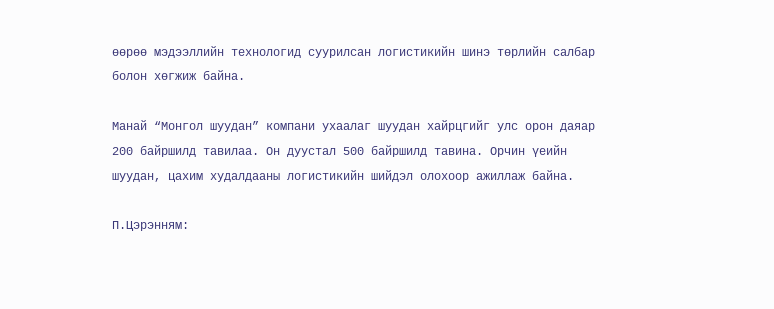өөрөө мэдээллийн технологид суурилсан логистикийн шинэ төрлийн салбар болон хөгжиж байна.

Манай “Монгол шуудан” компани ухаалаг шуудан хайрцгийг улс орон даяар 200 байршилд тавилаа. Он дуустал 500 байршилд тавина. Орчин үеийн шуудан, цахим худалдааны логистикийн шийдэл олохоор ажиллаж байна.

П.Цэрэнням: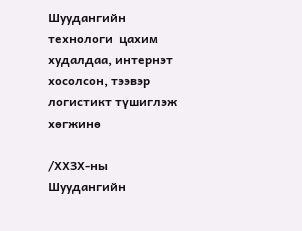Шуудангийн технологи  цахим худалдаа, интернэт хосолсон, тээвэр логистикт түшиглэж хөгжинө

/ХХЗХ-ны Шуудангийн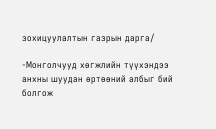зохицуулалтын газрын дарга/

-Монголчууд хөгжлийн түүхэндээ анхны шуудан өртөөний албыг бий болгож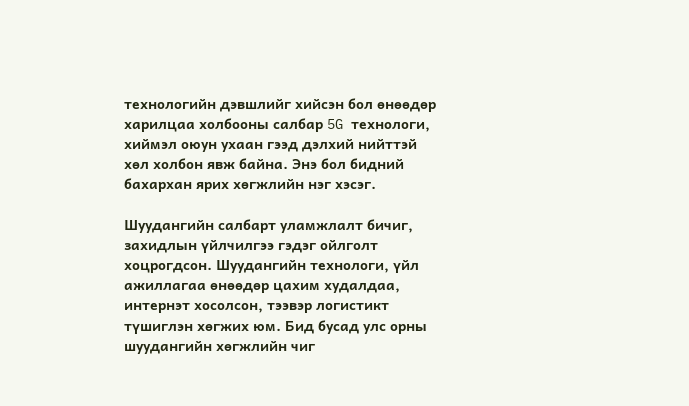технологийн дэвшлийг хийсэн бол өнөөдөр харилцаа холбооны салбар 5G технологи, хиймэл оюун ухаан гээд дэлхий нийттэй хөл холбон явж байна. Энэ бол бидний бахархан ярих хөгжлийн нэг хэсэг.

Шуудангийн салбарт уламжлалт бичиг, захидлын үйлчилгээ гэдэг ойлголт хоцрогдсон. Шуудангийн технологи, үйл ажиллагаа өнөөдөр цахим худалдаа, интернэт хосолсон, тээвэр логистикт түшиглэн хөгжих юм. Бид бусад улс орны шуудангийн хөгжлийн чиг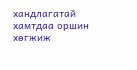хандлагатай хамтдаа оршин хөгжиж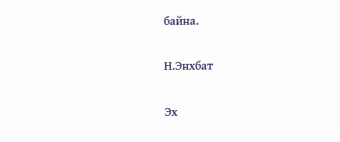байна.

Н.Энхбат

Эх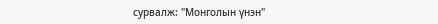сурвалж: "Монголын үнэн"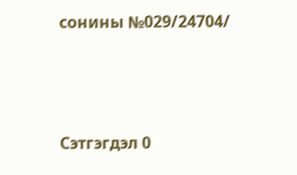сонины №029/24704/



Сэтгэгдэл 0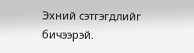Эхний сэтгэгдлийг бичээрэй.